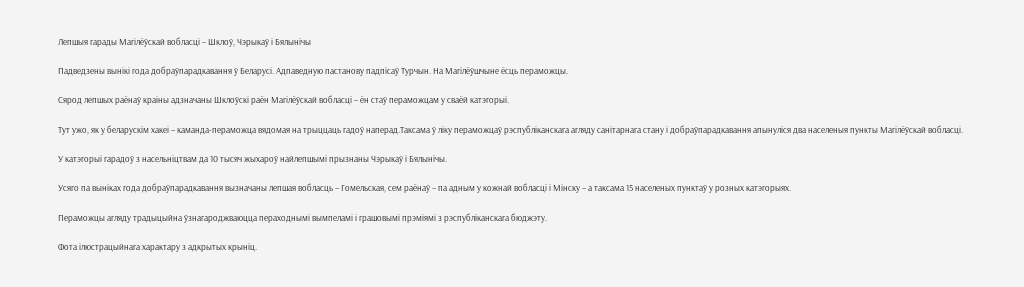Лепшыя гарады Магілёўскай вобласці – Шклоў, Чэрыкаў і Бялынічы

Падведзены вынікі года добраўпарадкавання ў Беларусі. Адпаведную пастанову падпісаў Турчын. На Магілёўшчыне ёсць пераможцы.

Сярод лепшых раёнаў краіны адзначаны Шклоўскі раён Магілёўскай вобласці – ён стаў пераможцам у сваёй катэгорыі.

Тут ужо, як у беларускім хакеі – каманда-пераможца вядомая на трыццаць гадоў наперад.Таксама ў ліку пераможцаў рэспубліканскага агляду санітарнага стану і добраўпарадкавання апынуліся два населеныя пункты Магілёўскай вобласці.

У катэгорыі гарадоў з насельніцтвам да 10 тысяч жыхароў найлепшымі прызнаны Чэрыкаў і Бялынічы.

Усяго па выніках года добраўпарадкавання вызначаны лепшая вобласць – Гомельская, сем раёнаў – па адным у кожнай вобласці і Мінску – а таксама 15 населеных пунктаў у розных катэгорыях.

Пераможцы агляду традыцыйна ўзнагароджваюцца пераходнымі вымпеламі і грашовымі прэміямі з рэспубліканскага бюджэту.

Фота ілюстрацыйнага характару з адкрытых крыніц.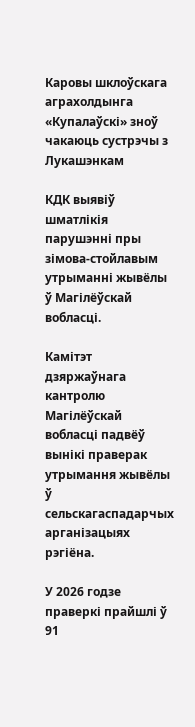Каровы шклоўскага аграхолдынга «Купалаўскі» зноў чакаюць сустрэчы з Лукашэнкам

КДК выявіў шматлікія парушэнні пры зімова-стойлавым утрыманні жывёлы ў Магілёўскай вобласці.

Камітэт дзяржаўнага кантролю Магілёўскай вобласці падвёў вынікі праверак утрымання жывёлы ў сельскагаспадарчых арганізацыях рэгіёна.

У 2026 годзе праверкі прайшлі ў 91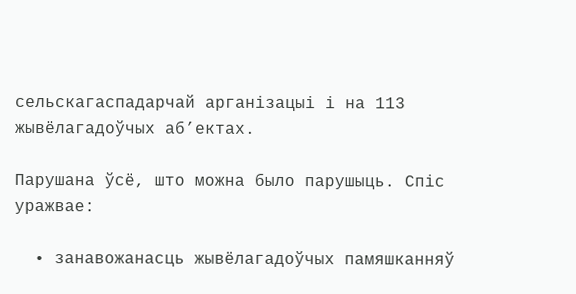сельскагаспадарчай арганізацыі і на 113 жывёлагадоўчых аб’ектах.

Парушана ўсё, што можна было парушыць. Спіс уражвае:

  • занавожанасць жывёлагадоўчых памяшканняў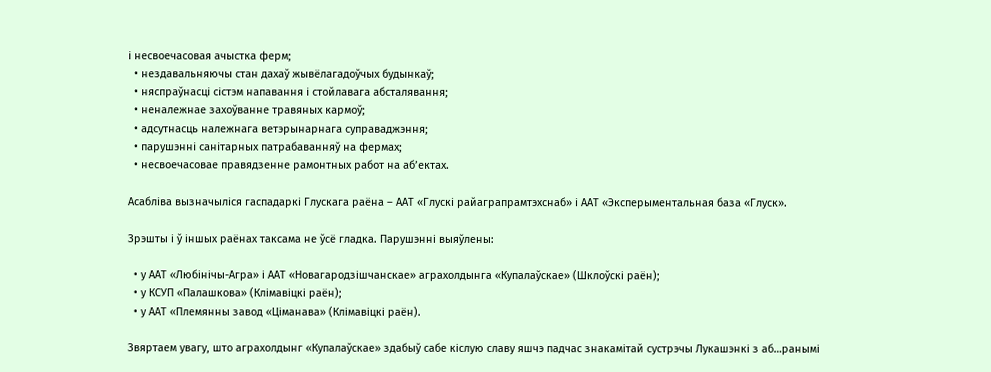і несвоечасовая ачыстка ферм;
  • нездавальняючы стан дахаў жывёлагадоўчых будынкаў;
  • няспраўнасці сістэм напавання і стойлавага абсталявання;
  • неналежнае захоўванне травяных кармоў;
  • адсутнасць належнага ветэрынарнага суправаджэння;
  • парушэнні санітарных патрабаванняў на фермах;
  • несвоечасовае правядзенне рамонтных работ на аб’ектах.

Асабліва вызначыліся гаспадаркі Глускага раёна – ААТ «Глускі райаграпрамтэхснаб» і ААТ «Эксперыментальная база «Глуск».

Зрэшты і ў іншых раёнах таксама не ўсё гладка. Парушэнні выяўлены:

  • у ААТ «Любінічы-Агра» і ААТ «Новагародзішчанскае» аграхолдынга «Купалаўскае» (Шклоўскі раён);
  • у КСУП «Палашкова» (Клімавіцкі раён);
  • у ААТ «Племянны завод «Ціманава» (Клімавіцкі раён).

Звяртаем увагу, што аграхолдынг «Купалаўскае» здабыў сабе кіслую славу яшчэ падчас знакамітай сустрэчы Лукашэнкі з аб…ранымі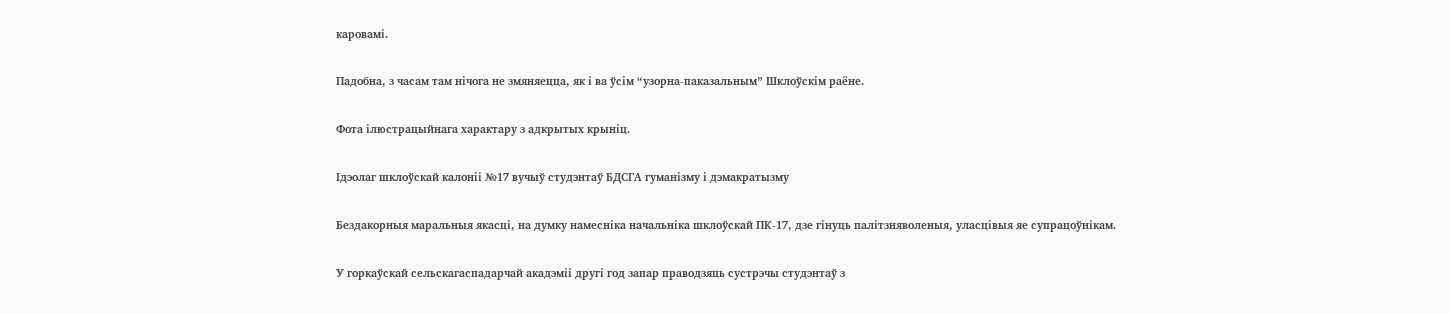каровамі.

Падобна, з часам там нічога не змяняецца, як і ва ўсім “узорна-паказальным” Шклоўскім раёне.

Фота ілюстрацыйнага характару з адкрытых крыніц.

Ідэолаг шклоўскай калоніі №17 вучыў студэнтаў БДСГА гуманізму і дэмакратызму

Бездакорныя маральныя якасці, на думку намесніка начальніка шклоўскай ПК-17, дзе гінуць палітзняволеныя, уласцівыя яе супрацоўнікам.

У горкаўскай сельскагаспадарчай акадэміі другі год запар праводзяць сустрэчы студэнтаў з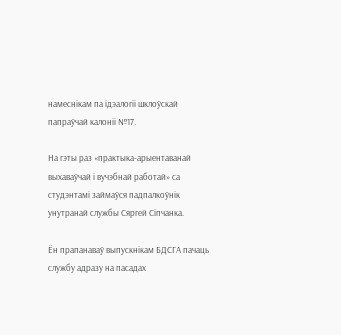намеснікам па ідэалогіі шклоўскай папраўчай калоніі №17.

На гэты раз «практыка-арыентаванай выхаваўчай і вучэбнай работай» са студэнтамі займаўся падпалкоўнік унутранай службы Сяргей Сіпчанка.

Ён прапанаваў выпускнікам БДСГА пачаць службу адразу на пасадах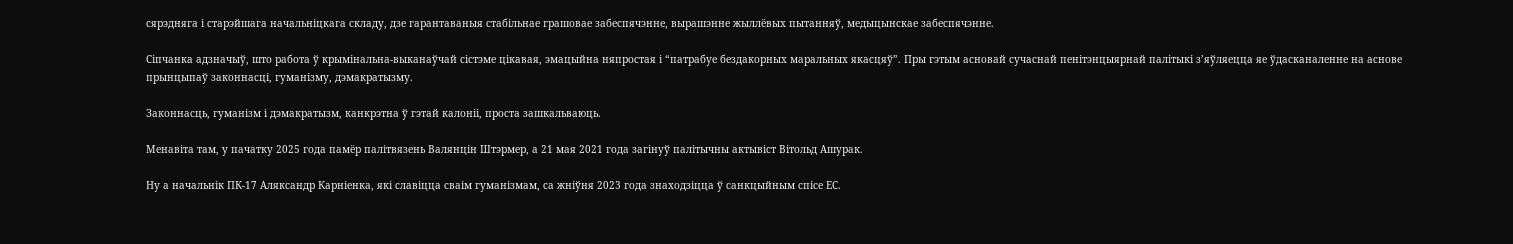сярэдняга і старэйшага начальніцкага складу, дзе гарантаваныя стабільнае грашовае забеспячэнне, вырашэнне жыллёвых пытанняў, медыцынскае забеспячэнне.

Сіпчанка адзначыў, што работа ў крымінальна-выканаўчай сістэме цікавая, эмацыйна няпростая і “патрабуе бездакорных маральных якасцяў”. Пры гэтым асновай сучаснай пенітэнцыярнай палітыкі з’яўляецца яе ўдасканаленне на аснове прынцыпаў законнасці, гуманізму, дэмакратызму.

Законнасць, гуманізм і дэмакратызм, канкрэтна ў гэтай калоніі, проста зашкальваюць.

Менавіта там, у пачатку 2025 года памёр палітвязень Валянцін Штэрмер, а 21 мая 2021 года загінуў палітычны актывіст Вітольд Ашурак.

Ну а начальнік ПК-17 Аляксандр Карніенка, які славіцца сваім гуманізмам, са жніўня 2023 года знаходзіцца ў санкцыйным спісе ЕС.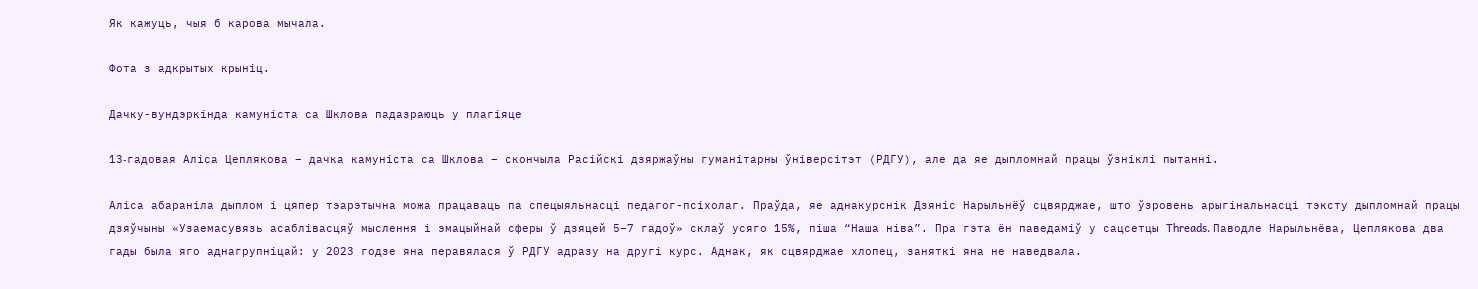Як кажуць, чыя б карова мычала.

Фота з адкрытых крыніц.

Дачку-вундэркінда камуніста са Шклова падазраюць у плагіяце

13‑гадовая Аліса Цеплякова – дачка камуніста са Шклова – скончыла Расійскі дзяржаўны гуманітарны ўніверсітэт (РДГУ), але да яе дыпломнай працы ўзніклі пытанні.

Аліса абараніла дыплом і цяпер тэарэтычна можа працаваць па спецыяльнасці педагог-псіхолаг. Праўда, яе аднакурснік Дзяніс Нарыльнёў сцвярджае, што ўзровень арыгінальнасці тэксту дыпломнай працы дзяўчыны «Узаемасувязь асаблівасцяў мыслення і эмацыйнай сферы ў дзяцей 5–7 гадоў» склаў усяго 15%, піша “Наша ніва”. Пра гэта ён паведаміў у сацсетцы Threads. Паводле Нарыльнёва, Цеплякова два гады была яго аднагрупніцай: у 2023 годзе яна перавялася ў РДГУ адразу на другі курс. Аднак, як сцвярджае хлопец, заняткі яна не наведвала.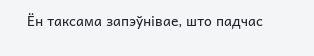Ён таксама запэўнівае, што падчас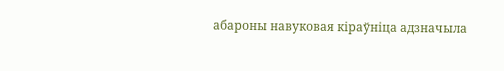абароны навуковая кіраўніца адзначыла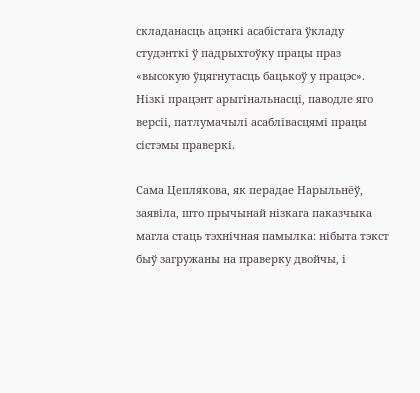складанасць ацэнкі асабістага ўкладу студэнткі ў падрыхтоўку працы праз «высокую ўцягнутасць бацькоў у працэс». Нізкі працэнт арыгінальнасці, паводле яго версіі, патлумачылі асаблівасцямі працы сістэмы праверкі.

Сама Цеплякова, як перадае Нарыльнёў, заявіла, што прычынай нізкага паказчыка магла стаць тэхнічная памылка: нібыта тэкст быў загружаны на праверку двойчы, і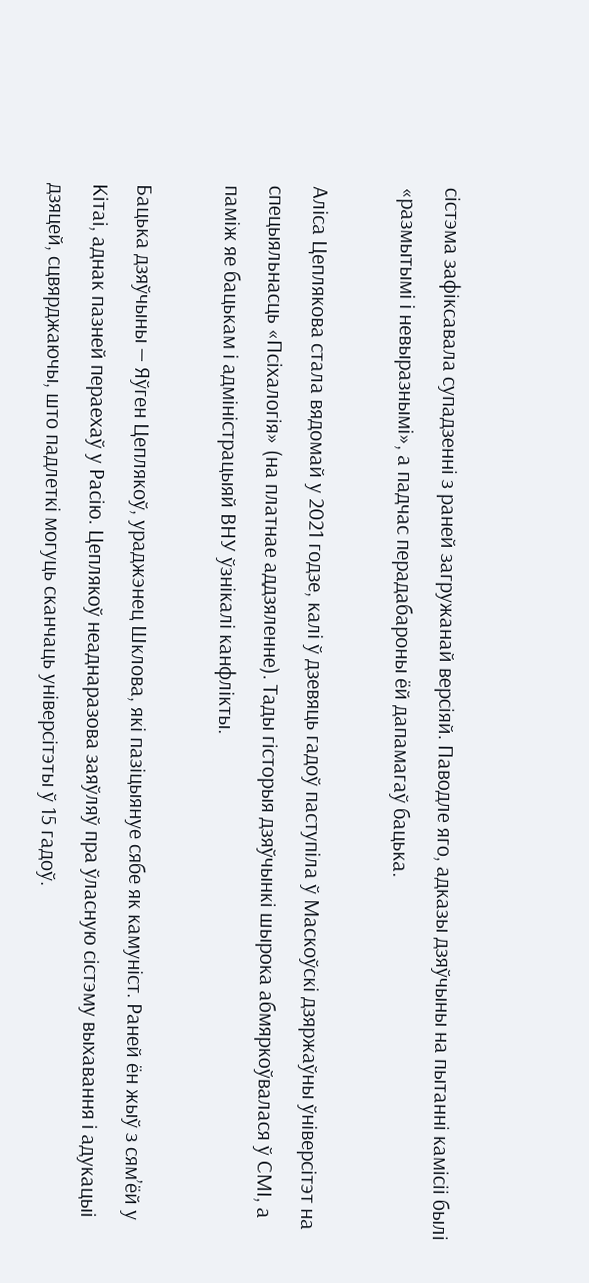сістэма зафіксавала супадзенні з раней загружанай версіяй. Паводле яго, адказы дзяўчыны на пытанні камісіі былі «размытымі і невыразнымі», а падчас перадабароны ёй дапамагаў бацька.

Аліса Цеплякова стала вядомай у 2021 годзе, калі ў дзевяць гадоў паступіла ў Маскоўскі дзяржаўны ўніверсітэт на спецыяльнасць «Псіхалогія» (на платнае аддзяленне). Тады гісторыя дзяўчынкі шырока абмяркоўвалася ў СМІ, а паміж яе бацькам і адміністрацыяй ВНУ ўзнікалі канфлікты.

Бацька дзяўчыны — Яўген Цеплякоў, ураджэнец Шклова, які пазіцыянуе сябе як камуніст. Раней ён жыў з сям’ёй у Кітаі, аднак пазней пераехаў у Расію. Цеплякоў неаднаразова заяўляў пра ўласную сістэму выхавання і адукацыі дзяцей, сцвярджаючы, што падлеткі могуць сканчаць універсітэты ў 15 гадоў.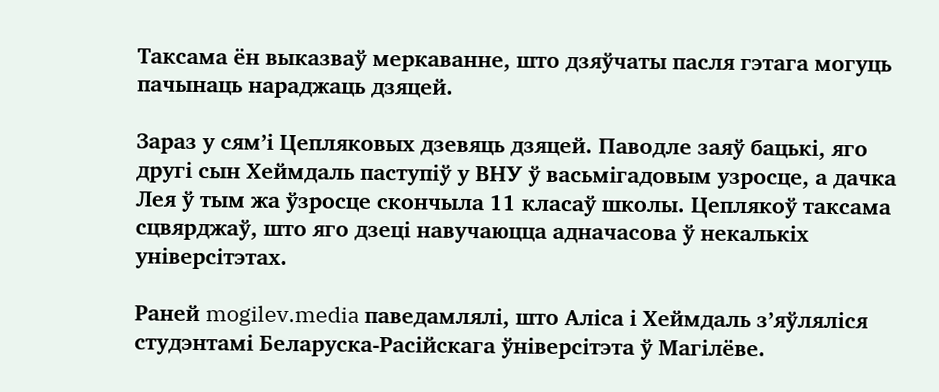Таксама ён выказваў меркаванне, што дзяўчаты пасля гэтага могуць пачынаць нараджаць дзяцей.

Зараз у сям’і Цепляковых дзевяць дзяцей. Паводле заяў бацькі, яго другі сын Хеймдаль паступіў у ВНУ ў васьмігадовым узросце, а дачка Лея ў тым жа ўзросце скончыла 11 класаў школы. Цеплякоў таксама сцвярджаў, што яго дзеці навучаюцца адначасова ў некалькіх універсітэтах.

Раней mogilev.media паведамлялі, што Аліса і Хеймдаль з’яўляліся студэнтамі Беларуска-Расійскага ўніверсітэта ў Магілёве.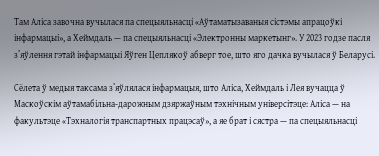Там Аліса завочна вучылася па спецыяльнасці «Аўтаматызаваныя сістэмы апрацоўкі інфармацыі», а Хеймдаль — па спецыяльнасці «Электронны маркетынг». У 2023 годзе пасля з’яўлення гэтай інфармацыі Яўген Цеплякоў абверг тое, што яго дачка вучылася ў Беларусі.

Сёлета ў медыя таксама з’яўлялася інфармацыя, што Аліса, Хеймдаль і Лея вучацца ў Маскоўскім аўтамабільна-дарожным дзяржаўным тэхнічным універсітэце: Аліса — на факультэце «Тэхналогія транспартных працэсаў», а яе брат і сястра — па спецыяльнасці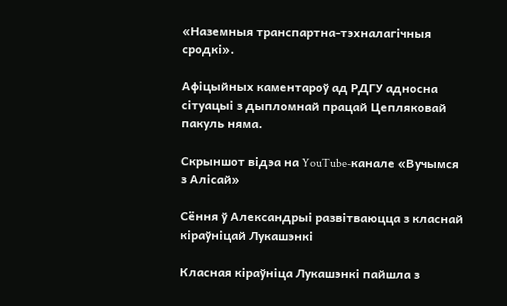«Наземныя транспартна-тэхналагічныя сродкі».

Афіцыйных каментароў ад РДГУ адносна сітуацыі з дыпломнай працай Цепляковай пакуль няма.

Скрыншот відэа на YouTube-канале «Вучымся з Алісай»

Сёння ў Александрыі развітваюцца з класнай кіраўніцай Лукашэнкі

Класная кіраўніца Лукашэнкі пайшла з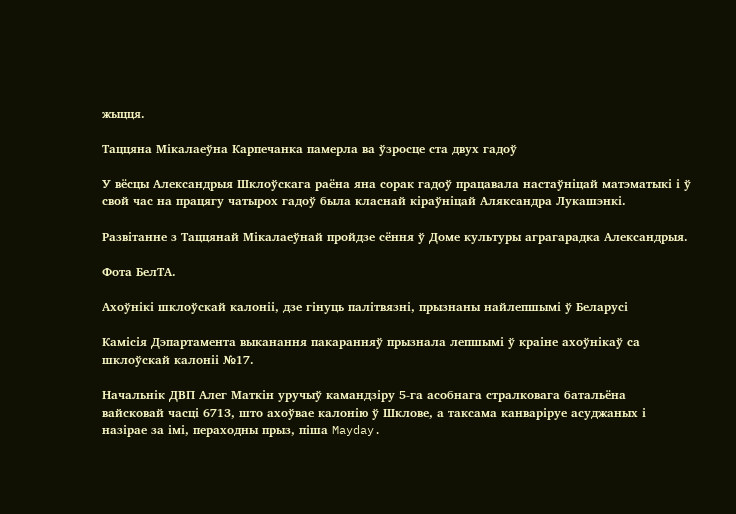жыцця.

Таццяна Мікалаеўна Карпечанка памерла ва ўзросце ста двух гадоў

У вёсцы Александрыя Шклоўскага раёна яна сорак гадоў працавала настаўніцай матэматыкі і ў свой час на працягу чатырох гадоў была класнай кіраўніцай Аляксандра Лукашэнкі.

Развітанне з Таццянай Мікалаеўнай пройдзе сёння ў Доме культуры аграгарадка Александрыя.

Фота БелТА.

Ахоўнікі шклоўскай калоніі, дзе гінуць палітвязні, прызнаны найлепшымі ў Беларусі

Камісія Дэпартамента выканання пакаранняў прызнала лепшымі ў краіне ахоўнікаў са шклоўскай калоніі №17.

Начальнік ДВП Алег Маткін уручыў камандзіру 5-га асобнага стралковага батальёна вайсковай часці 6713, што ахоўвае калонію ў Шклове, а таксама канваріруе асуджаных і назірае за імі, пераходны прыз, піша Mayday.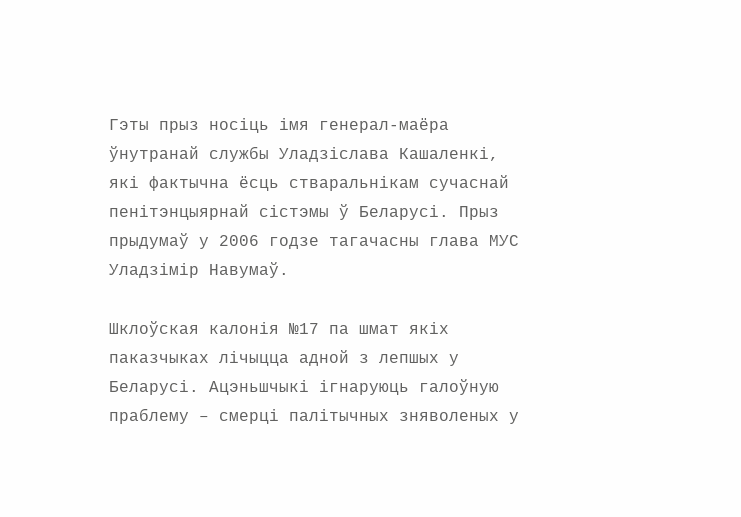Гэты прыз носіць імя генерал-маёра ўнутранай службы Уладзіслава Кашаленкі, які фактычна ёсць стваральнікам сучаснай пенітэнцыярнай сістэмы ў Беларусі. Прыз прыдумаў у 2006 годзе тагачасны глава МУС Уладзімір Навумаў.

Шклоўская калонія №17 па шмат якіх паказчыках лічыцца адной з лепшых у Беларусі. Ацэньшчыкі ігнаруюць галоўную праблему – смерці палітычных зняволеных у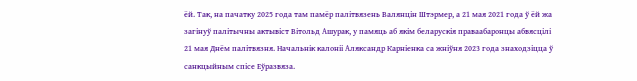ёй. Так, на пачатку 2025 года там памёр палітвязень Валянцін Штэрмер, а 21 мая 2021 года ў ёй жа загінуў палітычны актывіст Вітольд Ашурак, у памяць аб якім беларускія праваабаронцы абвясцілі 21 мая Днём палітвязня. Начальнік калоніі Аляксандр Карніенка са жніўня 2023 года знаходзіцца ў санкцыйным спісе Еўразвяза.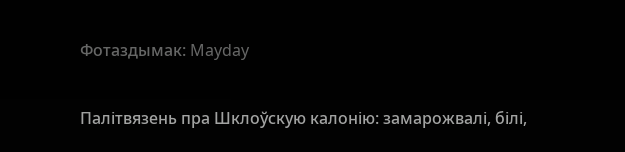Фотаздымак: Mayday

Палітвязень пра Шклоўскую калонію: замарожвалі, білі,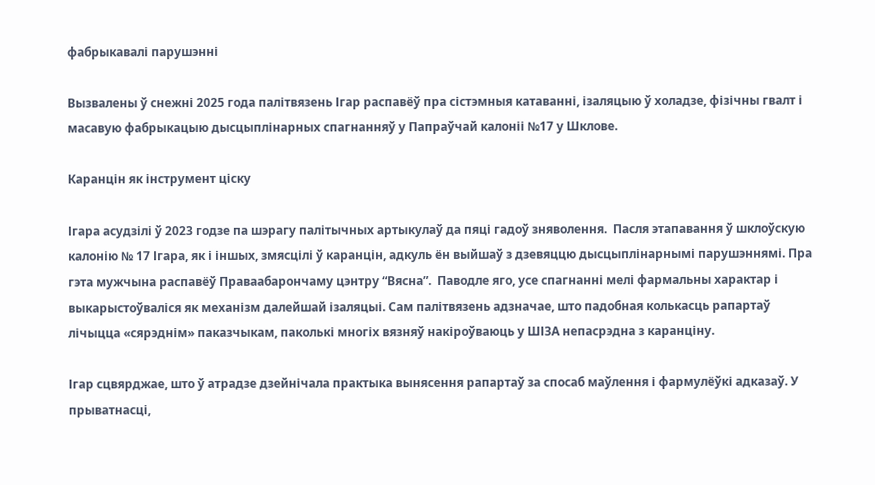фабрыкавалі парушэнні

Вызвалены ў снежні 2025 года палітвязень Ігар распавёў пра сістэмныя катаванні, ізаляцыю ў холадзе, фізічны гвалт і масавую фабрыкацыю дысцыплінарных спагнанняў у Папраўчай калоніі №17 у Шклове.

Каранцін як інструмент ціску

Ігара асудзілі ў 2023 годзе па шэрагу палітычных артыкулаў да пяці гадоў зняволення.  Пасля этапавання ў шклоўскую калонію № 17 Ігара, як і іншых, змясцілі ў каранцін, адкуль ён выйшаў з дзевяццю дысцыплінарнымі парушэннямі. Пра гэта мужчына распавёў Праваабарончаму цэнтру “Вясна”.  Паводле яго, усе спагнанні мелі фармальны характар і выкарыстоўваліся як механізм далейшай ізаляцыі. Сам палітвязень адзначае, што падобная колькасць рапартаў лічыцца «сярэднім» паказчыкам, паколькі многіх вязняў накіроўваюць у ШІЗА непасрэдна з каранціну.

Ігар сцвярджае, што ў атрадзе дзейнічала практыка вынясення рапартаў за спосаб маўлення і фармулёўкі адказаў. У прыватнасці,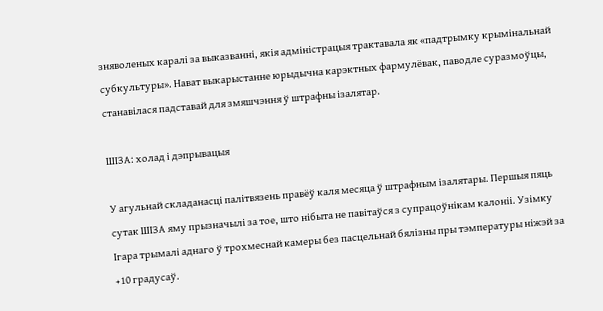зняволеных каралі за выказванні, якія адміністрацыя трактавала як «падтрымку крымінальнай субкультуры». Нават выкарыстанне юрыдычна карэктных фармулёвак, паводле суразмоўцы, станавілася падставай для змяшчэння ў штрафны ізалятар.

ШІЗА: холад і дэпрывацыя

У агульнай складанасці палітвязень правёў каля месяца ў штрафным ізалятары. Першыя пяць сутак ШІЗА яму прызначылі за тое, што нібыта не павітаўся з супрацоўнікам калоніі. Узімку Ігара трымалі аднаго ў трохмеснай камеры без пасцельнай бялізны пры тэмпературы ніжэй за +10 градусаў.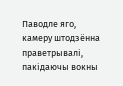Паводле яго, камеру штодзённа праветрывалі, пакідаючы вокны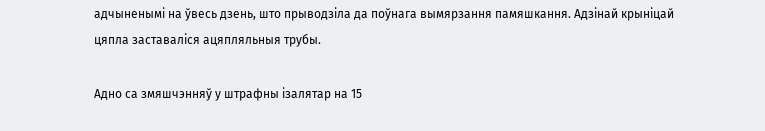адчыненымі на ўвесь дзень, што прыводзіла да поўнага вымярзання памяшкання. Адзінай крыніцай цяпла заставаліся ацяпляльныя трубы.

Адно са змяшчэнняў у штрафны ізалятар на 15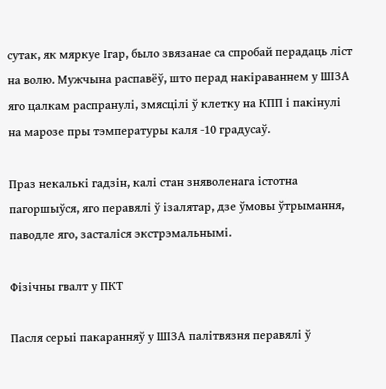сутак, як мяркуе Ігар, было звязанае са спробай перадаць ліст на волю. Мужчына распавёў, што перад накіраваннем у ШІЗА яго цалкам распранулі, змясцілі ў клетку на КПП і пакінулі на марозе пры тэмпературы каля -10 градусаў.

Праз некалькі гадзін, калі стан зняволенага істотна пагоршыўся, яго перавялі ў ізалятар, дзе ўмовы ўтрымання, паводле яго, засталіся экстрэмальнымі.

Фізічны гвалт у ПКТ

Пасля серыі пакаранняў у ШІЗА палітвязня перавялі ў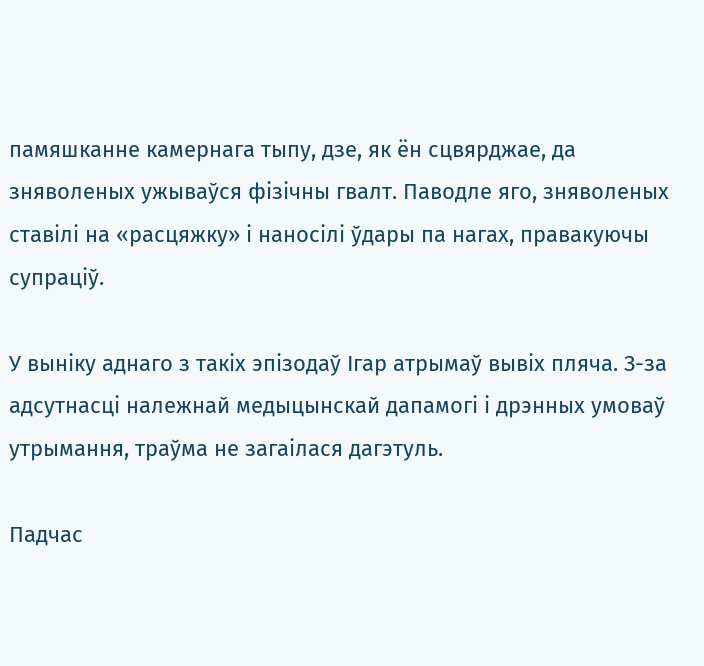памяшканне камернага тыпу, дзе, як ён сцвярджае, да зняволеных ужываўся фізічны гвалт. Паводле яго, зняволеных ставілі на «расцяжку» і наносілі ўдары па нагах, правакуючы супраціў.

У выніку аднаго з такіх эпізодаў Ігар атрымаў вывіх пляча. З-за адсутнасці належнай медыцынскай дапамогі і дрэнных умоваў утрымання, траўма не загаілася дагэтуль.

Падчас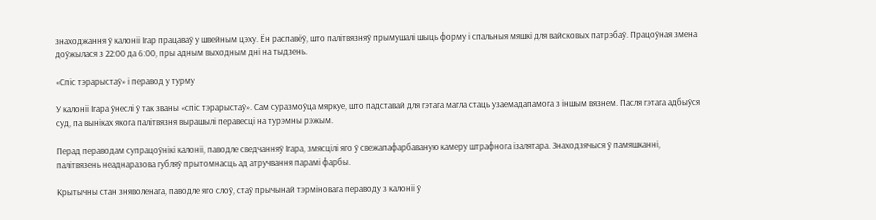знаходжання ў калоніі Ігар працаваў у швейным цэху. Ён распавёў, што палітвязняў прымушалі шыць форму і спальныя мяшкі для вайсковых патрэбаў. Працоўная змена доўжылася з 22:00 да 6:00, пры адным выходным дні на тыдзень.

«Спіс тэрарыстаў» і перавод у турму

У калоніі Ігара ўнеслі ў так званы «спіс тэрарыстаў». Сам суразмоўца мяркуе, што падставай для гэтага магла стаць узаемадапамога з іншым вязнем. Пасля гэтага адбыўся суд, па выніках якога палітвязня вырашылі перавесці на турэмны рэжым.

Перад пераводам супрацоўнікі калоніі, паводле сведчанняў Ігара, змясцілі яго ў свежапафарбаваную камеру штрафнога ізалятара. Знаходзячыся ў памяшканні, палітвязень неаднаразова губляў прытомнасць ад атручвання парамі фарбы.

Крытычны стан зняволенага, паводле яго слоў, стаў прычынай тэрміновага пераводу з калоніі ў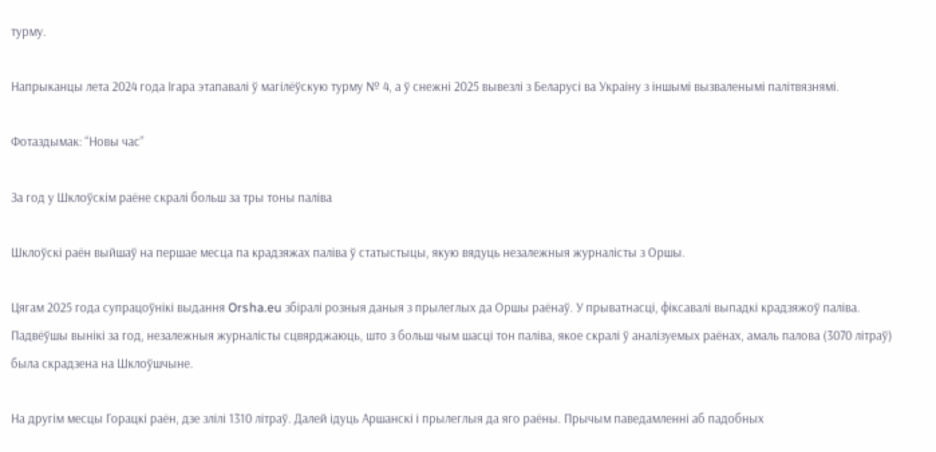турму.

Напрыканцы лета 2024 года Ігара этапавалі ў магілёўскую турму № 4, а ў снежні 2025 вывезлі з Беларусі ва Украіну з іншымі вызваленымі палітвязнямі.

Фотаздымак: “Новы час”

За год у Шклоўскім раёне скралі больш за тры тоны паліва

Шклоўскі раён выйшаў на першае месца па крадзяжах паліва ў статыстыцы, якую вядуць незалежныя журналісты з Оршы.

Цягам 2025 года супрацоўнікі выдання Orsha.eu збіралі розныя даныя з прылеглых да Оршы раёнаў. У прыватнасці, фіксавалі выпадкі крадзяжоў паліва. Падвёўшы вынікі за год, незалежныя журналісты сцвярджаюць, што з больш чым шасці тон паліва, якое скралі ў аналізуемых раёнах, амаль палова (3070 літраў) была скрадзена на Шклоўшчыне.

На другім месцы Горацкі раён, дзе злілі 1310 літраў. Далей ідуць Аршанскі і прылеглыя да яго раёны. Прычым паведамленні аб падобных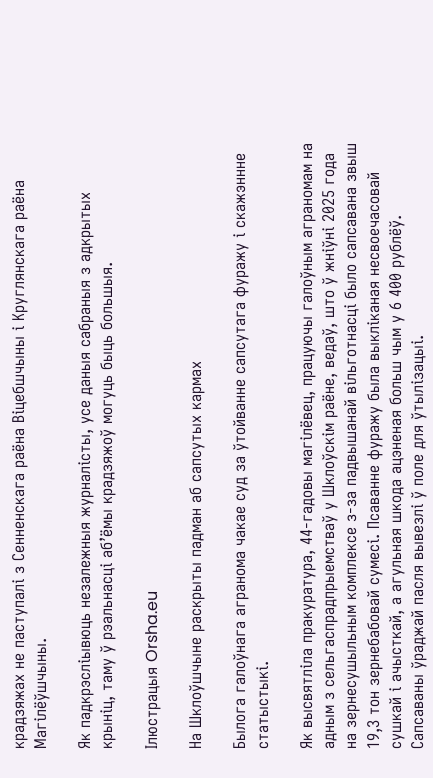крадзяжах не паступалі з Сенненскага раёна Віцебшчыны і Круглянскага раёна Магілёўшчыны.

Як падкрэсліывюць незалежныя журналісты, усе даныя сабраныя з адкрытых крыніц, таму ў рэальнасці аб’ёмы крадзяжоў могуць быць большыя.

Ілюстрацыя Orsha.eu

На Шклоўшчыне раскрыты падман аб сапсутых кармах

Былога галоўнага агранома чакае суд за ўтойванне сапсутага фуражу і скажэннне статыстыкі.

Як высвятліла пракуратура, 44-гадовы магілёвец, працуючы галоўным аграномам на адным з сельгаспрадпрыемстваў у Шклоўскім раёне, ведаў, што ў жніўні 2025 года на зернесушыльным комплексе з-за падвышанай вільготнасці было сапсавана звыш 19,3 тон зернебабовай сумесі. Псаванне фуражу была выкліканая несвоечасовай сушкай і ачысткай, а агульная шкода ацэненая больш чым у 6 400 рублёў. Сапсаваны ўраджай пасля вывезлі ў поле для ўтылізацыі.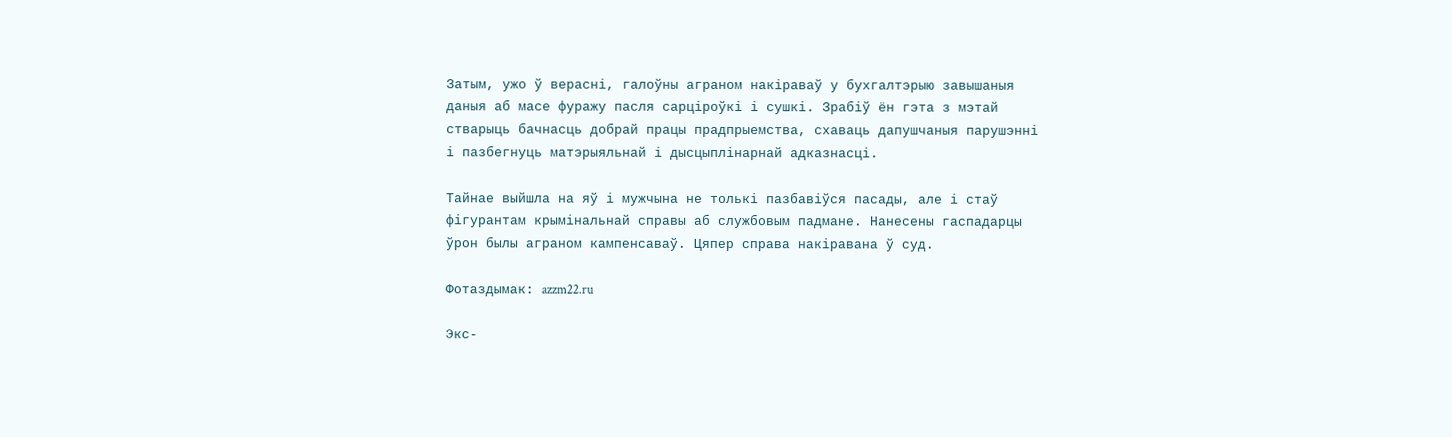Затым, ужо ў верасні, галоўны аграном накіраваў у бухгалтэрыю завышаныя даныя аб масе фуражу пасля сарціроўкі і сушкі. Зрабіў ён гэта з мэтай стварыць бачнасць добрай працы прадпрыемства, схаваць дапушчаныя парушэнні і пазбегнуць матэрыяльнай і дысцыплінарнай адказнасці.

Тайнае выйшла на яў і мужчына не толькі пазбавіўся пасады, але і стаў фігурантам крымінальнай справы аб службовым падмане. Нанесены гаспадарцы ўрон былы аграном кампенсаваў. Цяпер справа накіравана ў суд.

Фотаздымак: azzm22.ru

Экс-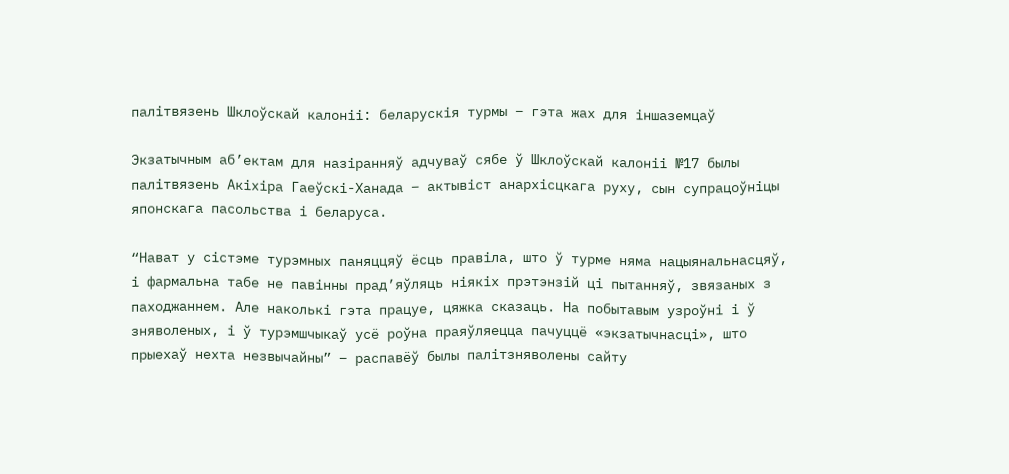палітвязень Шклоўскай калоніі: беларускія турмы – гэта жах для іншаземцаў

Экзатычным аб’ектам для назіранняў адчуваў сябе ў Шклоўскай калоніі №17 былы палітвязень Акіхіра Гаеўскі-Ханада – актывіст анархісцкага руху, сын супрацоўніцы японскага пасольства і беларуса.

“Нават у сістэме турэмных паняццяў ёсць правіла, што ў турме няма нацыянальнасцяў, і фармальна табе не павінны прад’яўляць ніякіх прэтэнзій ці пытанняў, звязаных з паходжаннем. Але наколькі гэта працуе, цяжка сказаць. На побытавым узроўні і ў зняволеных, і ў турэмшчыкаў усё роўна праяўляецца пачуццё «экзатычнасці», што прыехаў нехта незвычайны” – распавёў былы палітзняволены сайту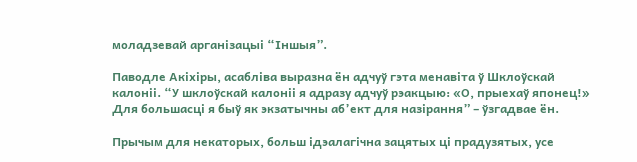моладзевай арганізацыі “Іншыя”.

Паводле Акіхіры, асабліва выразна ён адчуў гэта менавіта ў Шклоўскай калоніі. “У шклоўскай калоніі я адразу адчуў рэакцыю: «О, прыехаў японец!» Для большасці я быў як экзатычны аб’ект для назірання” – ўзгадвае ён.

Прычым для некаторых, больш ідэалагічна зацятых ці прадузятых, усе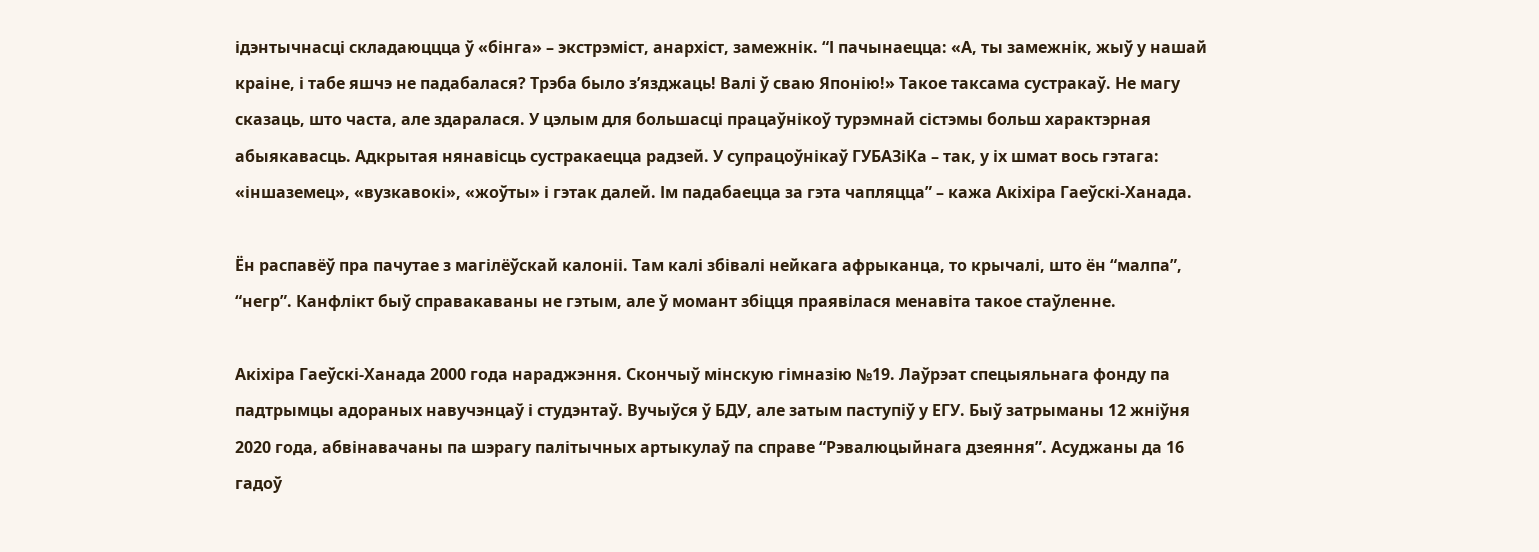ідэнтычнасці складаюццца ў «бінга» – экстрэміст, анархіст, замежнік. “І пачынаецца: «А, ты замежнік, жыў у нашай краіне, і табе яшчэ не падабалася? Трэба было з’язджаць! Валі ў сваю Японію!» Такое таксама сустракаў. Не магу сказаць, што часта, але здаралася. У цэлым для большасці працаўнікоў турэмнай сістэмы больш характэрная абыякавасць. Адкрытая нянавісць сустракаецца радзей. У супрацоўнікаў ГУБАЗіКа – так, у іх шмат вось гэтага: «іншаземец», «вузкавокі», «жоўты» і гэтак далей. Ім падабаецца за гэта чапляцца” – кажа Акіхіра Гаеўскі-Ханада.

Ён распавёў пра пачутае з магілёўскай калоніі. Там калі збівалі нейкага афрыканца, то крычалі, што ён “малпа”, “негр”. Канфлікт быў справакаваны не гэтым, але ў момант збіцця праявілася менавіта такое стаўленне.

Акіхіра Гаеўскі-Ханада 2000 года нараджэння. Скончыў мінскую гімназію №19. Лаўрэат спецыяльнага фонду па падтрымцы адораных навучэнцаў і студэнтаў. Вучыўся ў БДУ, але затым паступіў у ЕГУ. Быў затрыманы 12 жніўня 2020 года, абвінавачаны па шэрагу палітычных артыкулаў па справе “Рэвалюцыйнага дзеяння”. Асуджаны да 16 гадоў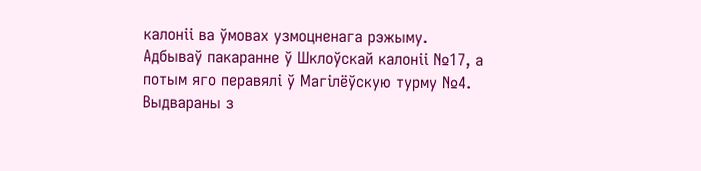калоніі ва ўмовах узмоцненага рэжыму. Адбываў пакаранне ў Шклоўскай калоніі №17, а потым яго перавялі ў Магілёўскую турму №4. Выдвараны з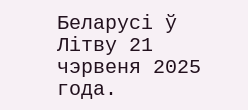Беларусі ў Літву 21 чэрвеня 2025 года.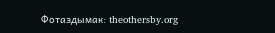Фотаздымак: theothersby.org